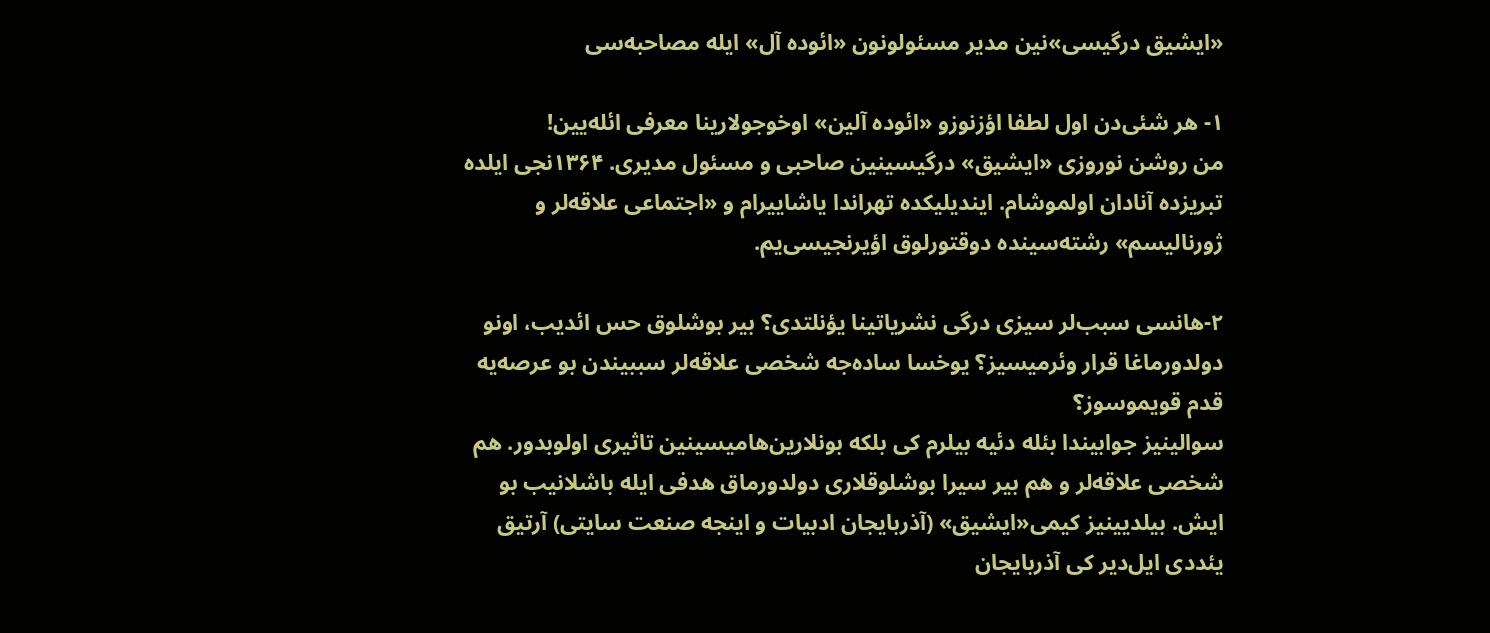«ایشیق درگیسی»نین مدیر مسئولونون «ائوده آل» ایله مصاحبه‌سی

۱- هر شئی‌دن اول لطفا اؤزنوزو «ائوده آلین» اوخوجولارینا معرفی ائله‌یین!
من روشن نوروزی «ایشیق» درگیسینین صاحبی و مسئول مدیری. ۱۳۶۴نجی ایلده تبریزده آنادان اولموشام. ایندیلیکده تهراندا یاشاییرام و «اجتماعی علاقه‌لر و ژورنالیسم» رشته‌سینده دوقتورلوق اؤیرنجیسی‌یم.

۲-هانسی سبب‌لر سیزی درگی نشریاتینا یؤنلتدی؟ بیر بوشلوق حس ائدیب، اونو دولدورماغا قرار وئرمیسیز؟ یوخسا ساده‌جه شخصی علاقه‌لر سببیندن بو عرصه‌یه قدم قویموسوز؟
سوالینیز جوابیندا بئله دئیه بیلرم کی بلکه بونلارین‌هامیسینین تاثیری اولوبدور. هم شخصی علاقه‌لر و هم بیر سیرا بوشلوقلاری دولدورماق هدفی ایله باشلانیب بو ایش. بیلدیینیز کیمی‌«ایشیق» (آذربایجان ادبیات و اینجه صنعت سایتی) آرتیق یئددی ایل‌دیر کی آذربایجان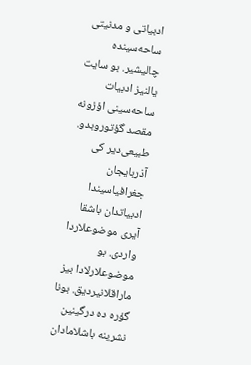ادبیاتی و مدنیتی ساحه‌سینده چالیشیر. بو سایت یالنیز ادبیات ساحه‌سینی اؤزونه مقصد گؤتوروبدو. طبیعی‌دیر کی آذربایجان جغرافیاسیندا ادبیاتدان باشقا آیری موضوعلاردا واردی. بو موضوعلارلادا بیز ماراقلانیردیق. بونا گؤره ده درگینین نشرینه باشلامادان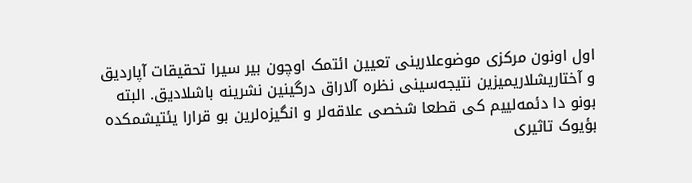اول اونون مرکزی موضوعلارینی تعیین ائتمک اوچون بیر سیرا تحقیقات آپاردیق و آختاریشلاریمیزین نتیجه‌سینی نظره آلاراق درگینین نشرینه باشلادیق. البته بونو دا دئمه‌لییم کی قطعا شخصی علاقه‌لر و انگیزه‌لرین بو قرارا یئتیشمکده بؤیوک تاثیری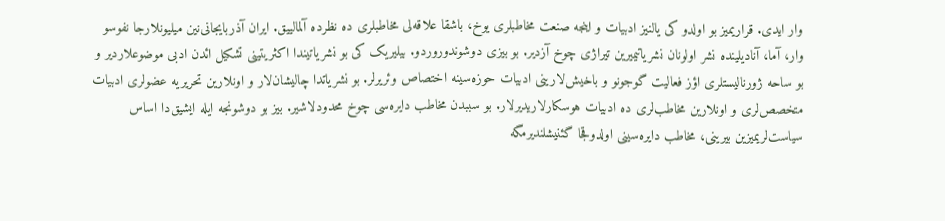وار ایدی. قراریمیز بو اولدو کی یالنیز ادبیات و اینجه صنعت مخاطبلری یوخ، باشقا علاقه‌لی مخاطبلری ده نظرده آلمالییق. ایران آذربایجانی‌نین میلیونلارجا نفوسو وار، آما، آنادیلینده نشر اولونان نشریاتیمیرین تیراژی چوخ آزدیر. بو بیزی دوشوندوروردو. بیلیریک کی بو نشریاتیندا اکثریتینی تشکیل ائدن ادبی موضوعلاردیر و بو ساحه ژورنالیستلری اؤز فعالیت گوجونو و باخیش‌لارینی ادبیات حوزه‌سینه اختصاص وئریرلر. بو نشریاتدا چالیشان‌لار و اونلارین تحریریه عضولری ادبیات متخصص‌لری و اونلارین مخاطب‌لری ده ادبیات هوسکار‌لاریدیرلار. بو سببدن مخاطب دایره‌سی چوخ محدودلاشیر. بیز بو دوشونجه ایله ایشیق‌دا اساس سیاست‌لریمیزین بیرینی، مخاطب دایره‌سینی اولدوقجا گئنیشلندیرمگه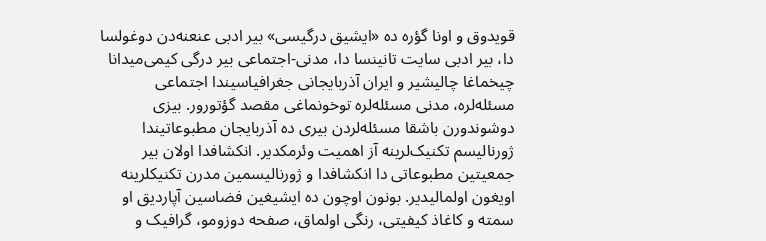قویدوق و اونا گؤره ده «ایشیق درگیسی» بیر ادبی عنعنه‌دن دوغولسا دا، بیر ادبی سایت تانینسا دا، مدنی-اجتماعی بیر درگی کیمی‌میدانا چیخماغا چالیشیر و ایران آذربایجانی جغرافیاسیندا اجتماعی مسئله‌لره، مدنی مسئله‌لره توخونماغی مقصد گؤتورور. بیزی دوشوندورن باشقا مسئله‌لردن بیری ده آذربایجان مطبوعاتیندا ژورنالیسم تکنیک‌لرینه آز اهمیت وئرمکدیر. انکشافدا اولان بیر جمعیتین مطبوعاتی دا انکشافدا و ژورنالیسمین مدرن تکنیکلرینه اویغون اولمالیدیر. بونون اوچون ده ایشیغین فضاسین آپاردیق او سمته و کاغاذ کیفیتی، رنگی اولماق، صفحه دوزومو، گرافیک و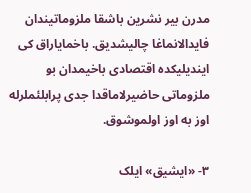مدرن بیر نشرین باشقا ملزوماتیندان فایدالانماغا چالیشدیق. باخمایاراق کی ایندیلیکده اقتصادی باخیمدان بو ملزوماتی حاضیرلاماقدا جدی پرابلئملرله اوز به اوز اولموشوق.

۳- «ایشیق» ایلک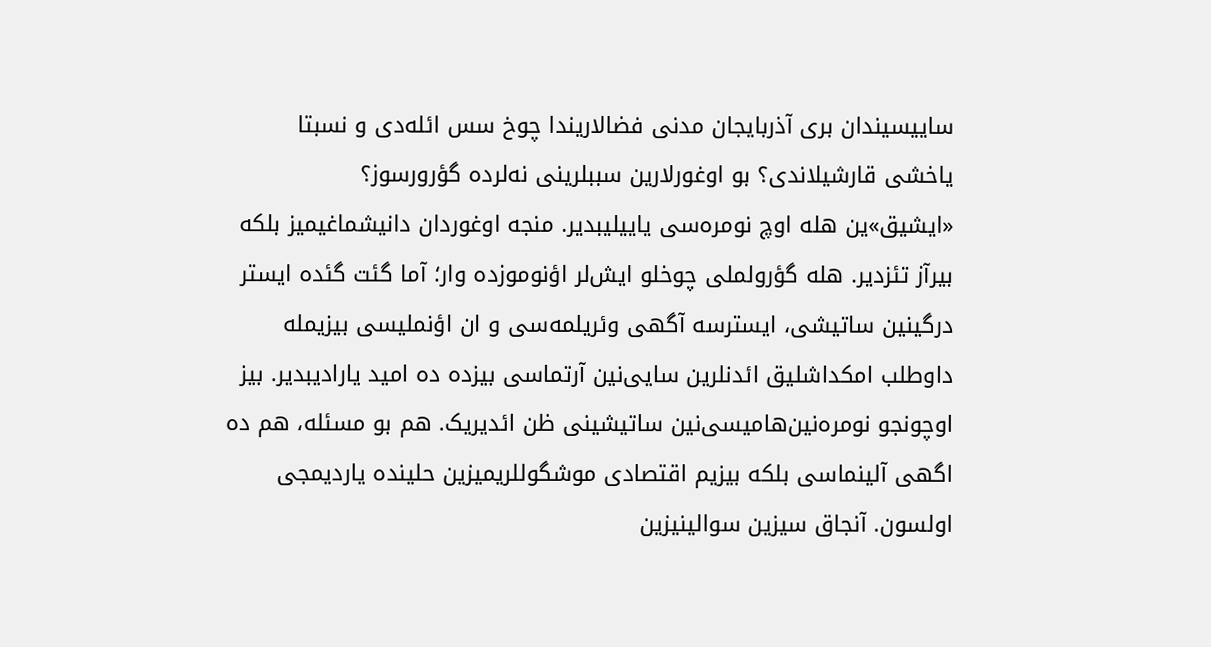ساییسیندان بری آذربایجان مدنی فضالاریندا چوخ سس ائله‌دی و نسبتا یاخشی قارشیلاندی؟ بو اوغورلارین سببلرینی نه‌لرده گؤرورسوز؟
«ایشیق»ین هله اوچ نومره‌سی یاییلیبدیر. منجه اوغوردان دانیشماغیمیز بلکه بیرآز تئزدیر. هله گؤرولملی چوخلو ایش‌لر اؤنوموزده وار؛ آما گئت گئده ایستر درگینین ساتیشی، ایسترسه آگهی وئریلمه‌سی و ان اؤنملیسی بیزیمله داوطلب امکداشلیق ائدنلرین سایی‌نین آرتماسی بیزده ده امید یارادیبدیر. بیز اوچونجو نومره‌نین‌هامیسی‌نین ساتیشینی ظن ائدیریک. هم بو مسئله، هم ده اگهی آلینماسی بلکه بیزیم اقتصادی موشگوللریمیزین حلینده یاردیمجی اولسون. آنجاق سیزین سوالینیزین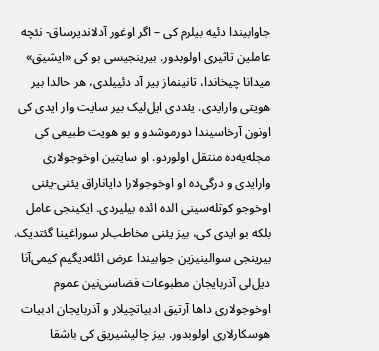جاوابیندا دئیه بیلرم کی – اگر اوغور آدلاندیرساق- نئچه عاملین تاثیری اولوبدور. بیرینجیسی بو کی «ایشیق» میدانا چیخاندا، تانینماز بیر آد دئییلدی، هر حالدا بیر هویتی وار‌ایدی. یئددی ایل‌لیک بیر سایت وار ایدی کی اونون آرخاسیندا دورموشدو و بو هویت طبیعی کی مجله‌یه‌ده منتقل اولوردو. او سایتین اوخوجولاری وارایدی و درگی‌ده او اوخوجولارا دایاناراق یئنی-یئنی اوخوجو کوتله‌سینی الده ائده بیلیردی. ایکینجی عامل بلکه بو ایدی کی، بیز یئنی مخاطب‌لر سوراغینا گئتدیک. بیرینجی سوالینیزین جوابیندا عرض ائله‌دیگیم کیمی‌آنا دیل‌لی آذربایجان مطبوعات فضاسی‌نین عموم اوخوجولاری داها آرتیق ادبیاتچیلار و آذربایجان ادبیات هوسکارلاری اولوبدور. بیز چالیشیریق کی باشقا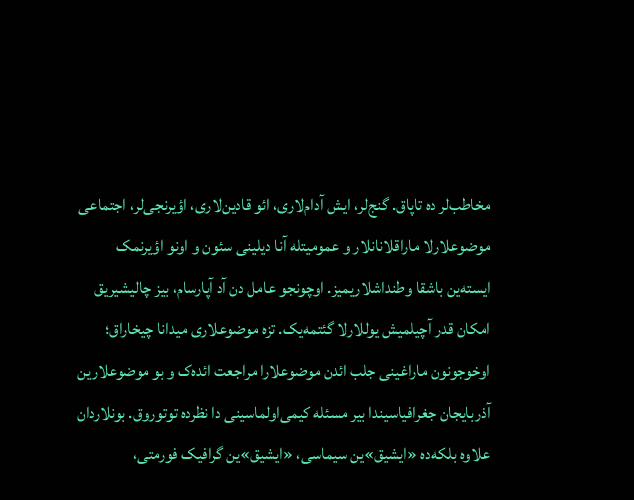مخاطب‌لر ده تاپاق. گنج‌لر، ایش آدام‌لاری، ائو قادین‌لاری، اؤیرنجی‌لر، اجتماعی موضوعلارلا ماراقلانانلار و عمومیتله آنا دیلینی سئون و اونو اؤیرنمک ایسته‌ین باشقا وطنداشلاریمیز. اوچونجو عامل دن آد آپارسام، بیز چالیشیریق امکان قدر آچیلمیش یوللارلا گئتمه‌یک. تزه موضوعلاری میدانا چیخاراق؛ اوخوجونون ماراغینی جلب ائدن موضوعلارا مراجعت ائده‌ک و بو موضوعلارین آذربایجان جغرافیاسیندا بیر مسئله کیمی‌اولماسینی دا نظرده توتوروق. بونلاردان علاوه بلکه‌ده «ایشیق»ین سیماسی، «ایشیق»ین گرافیک فورمتی،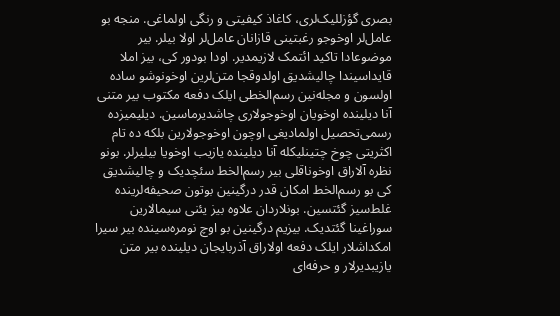بصری گؤزللیک‌لری، کاغاذ کیفیتی و رنگی اولماغی. منجه بو عامل‌لر اوخوجو رغبتینی قازانان عامل‌لر اولا بیلر. بیر موضوعادا تاکید ائتمک لازیمدیر. اودا بودور کی، بیز املا قایداسیندا چالیشدیق اولدوقجا متن‌لرین اوخونوشو ساده اولسون و مجله‌نین رسم‌الخطی ایلک دفعه مکتوب بیر متنی آنا دیلینده اوخویان اوخوجولاری چاشدیرماسین. دیلیمیزده رسمی‌تحصیل اولمادیغی اوچون اوخوجولارین بلکه ده تام اکثریتی چوخ چتینلیکله آنا دیلینده یازیب اوخویا بیلیرلر. بونو نظره آلاراق اوخوناقلی بیر رسم‌الخط سئچدیک و چالیشدیق کی بو رسم‌الخط امکان قدر درگینین بوتون صحیفه‌لرینده غلط‌سیز گئتسین. بونلاردان علاوه بیز یئنی سیمالارین سوراغینا گئتدیک. بیزیم درگینین بو اوچ نومره‌سینده بیر سیرا امکداشلار ایلک دفعه اولاراق آذربایجان دیلینده بیر متن یازیبدیرلار و حرفه‌ای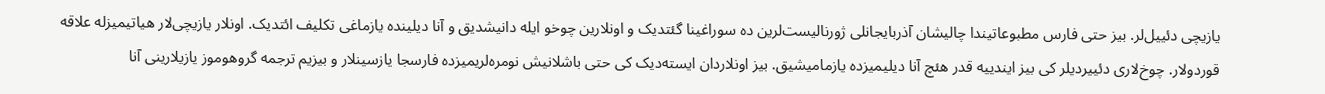یازیچی دئییل‌لر. بیز حتی فارس مطبوعاتیندا چالیشان آذربایجانلی ژورنالیست‌لرین ده سوراغینا گئتدیک و اونلارین چوخو ایله دانیشدیق و آنا دیلینده یازماغی تکلیف ائتدیک. اونلار یازیچی‌لار هیاتیمیزله علاقه قوردولار. چوخ‌لاری دئییردیلر کی بیز ایندییه قدر هئچ آنا دیلیمیزده یازمامیشیق. بیز اونلاردان ایسته‌دیک کی حتی باشلانیش نومره‌لریمیزده فارسجا یازسینلار و بیزیم ترجمه گروهوموز یازیلارینی آنا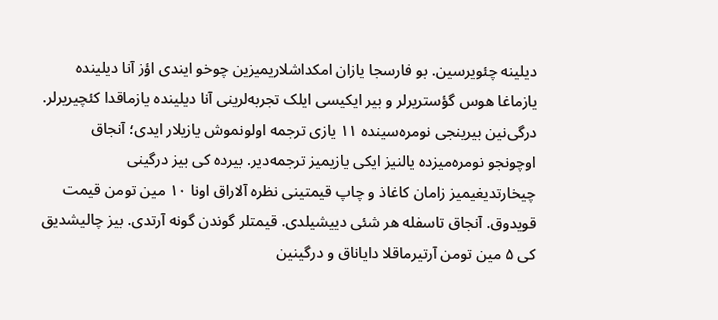دیلینه چئویرسین. بو فارسجا یازان امکداشلاریمیزین چوخو ایندی اؤز آنا دیلینده یازماغا هوس‌ گؤستریرلر و بیر ایکیسی ایلک تجربه‌لرینی آنا دیلینده یازماقدا کئچیریرلر. درگی‌نین بیرینجی نومره‌سینده ۱۱ یازی ترجمه اولونموش یازیلار ایدی؛ آنجاق اوچونجو نومره‌میزده یالنیز ایکی یازیمیز ترجمه‌دیر. بیرده کی بیز درگینی چیخارتدیغیمیز زامان کاغاذ و چاپ قیمتینی نظره آلاراق اونا ۱۰ مین تومن قیمت قویدوق. آنجاق تاسفله هر شئی دییشیلدی. قیمتلر گوندن گونه آرتدی. بیز چالیشدیق کی ۵ مین تومن آرتیرماقلا دایاناق و درگینین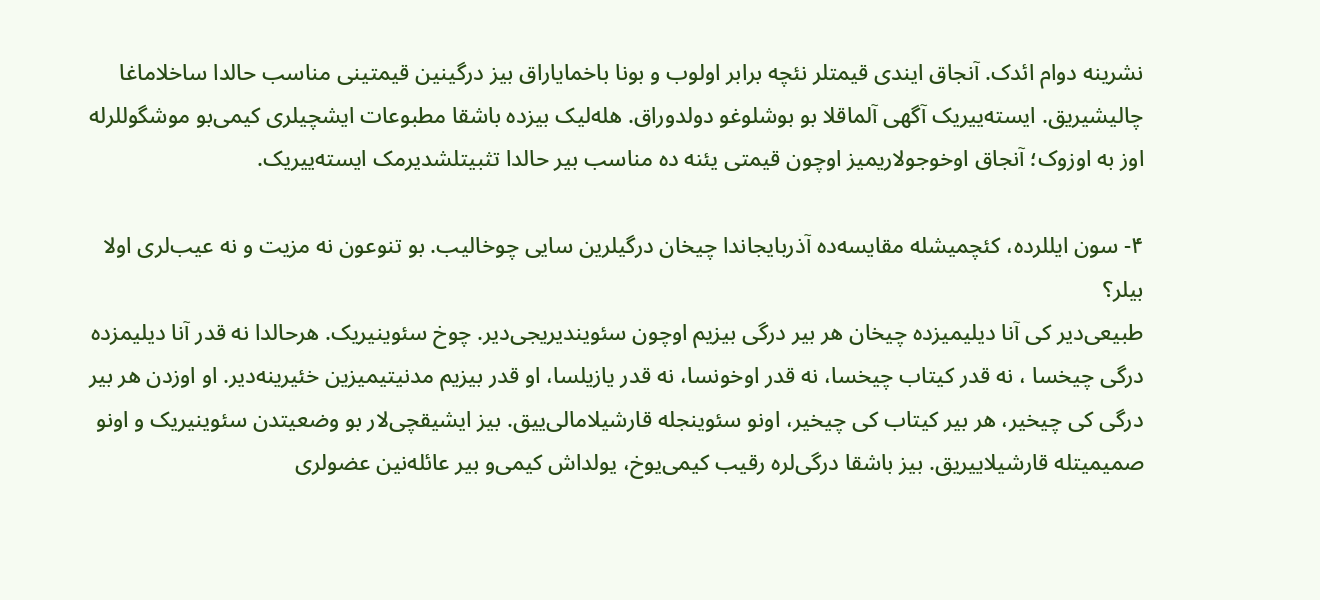نشرینه دوام ائدک. آنجاق ایندی قیمتلر نئچه برابر اولوب و بونا باخمایاراق بیز درگینین قیمتینی مناسب حالدا ساخلاماغا چالیشیریق. ایسته‌ییریک آگهی آلماقلا بو بوشلوغو دولدوراق. هله‌لیک بیزده باشقا مطبوعات ایشچیلری کیمی‌بو موشگوللرله اوز به اوزوک؛ آنجاق اوخوجولاریمیز اوچون قیمتی یئنه ده مناسب بیر حالدا تثبیتلشدیرمک ایسته‌ییریک.

۴- سون ایللرده، کئچمیشله مقایسه‌ده آذربایجاندا چیخان درگیلرین سایی چوخالیب. بو تنوعون نه مزیت و نه عیب‌لری اولا بیلر؟
طبیعی‌دیر کی آنا دیلیمیزده چیخان هر بیر درگی بیزیم اوچون سئویندیریجی‌دیر. چوخ سئوینیریک. هرحالدا نه قدر آنا دیلیمزده درگی چیخسا ، نه قدر کیتاب چیخسا، نه قدر اوخونسا، نه قدر یازیلسا، او قدر بیزیم مدنیتیمیزین خئیرینه‌دیر. او اوزدن هر بیر درگی کی چیخیر، هر بیر کیتاب کی چیخیر، اونو سئوینجله قارشیلامالی‌ییق. بیز ایشیقچی‌لار بو وضعیتدن سئوینیریک و اونو صمیمیتله قارشیلاییریق. بیز باشقا درگی‌لره رقیب کیمی‌یوخ، یولداش کیمی‌و بیر عائله‌نین عضولری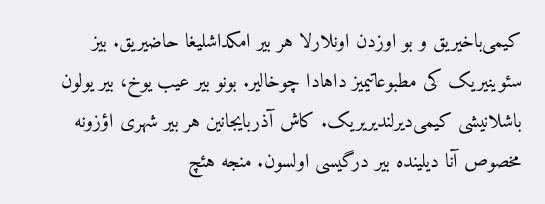کیمی‌باخیریق و بو اوزدن اونلارلا هر بیر امکداشلیغا حاضیریق. بیز سئوینیریک کی مطبوعاتیمیز داهادا چوخالیر. بونو بیر عیب یوخ، بیر یولون باشلانیشی کیمی‌دیرلندیریریک. کاش آذربایجانین هر بیر شهری اؤزونه مخصوص آنا دیلینده بیر درگیسی اولسون. منجه هئچ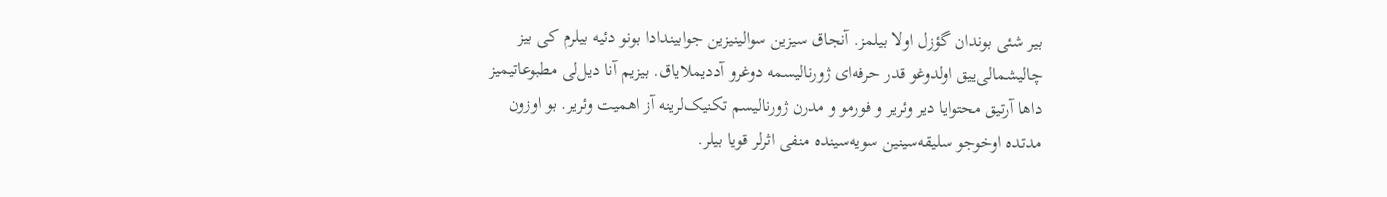بیر شئی بوندان گؤزل اولا بیلمز. آنجاق سیزین سوالینیزین جوابیندادا بونو دئیه بیلرم کی بیز چالیشمالی‌ییق اولدوغو قدر حرفه‌ای ژورنالیسمه دوغرو آددیملایاق. بیزیم آنا دیل‌لی مطبوعاتیمیز داها آرتیق محتوایا دیر وئریر و فورمو و مدرن ژورنالیسم تکنیک‌لرینه آز اهمیت وئریر. بو اوزون مدتده اوخوجو سلیقه‌سینین سویه‌سینده منفی اثرلر قویا بیلر.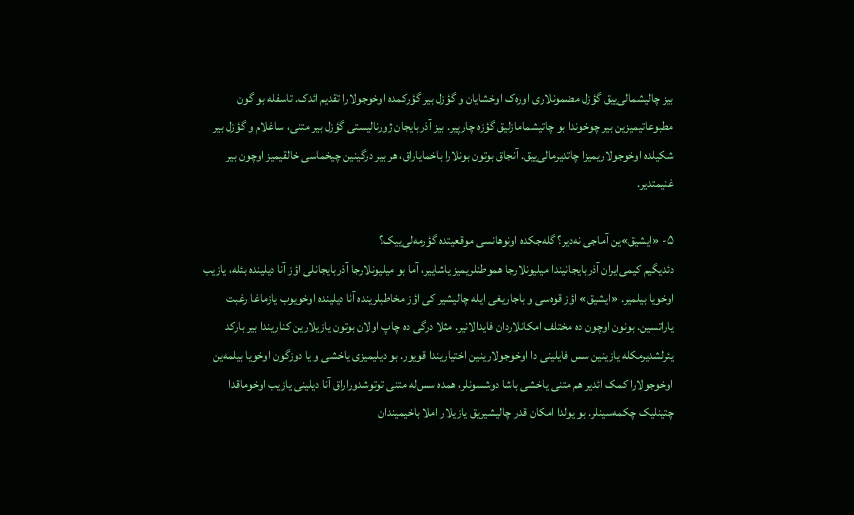بیز چالیشمالی‌ییق گؤزل مضمونلاری اوره‌ک اوخشایان و گؤزل بیر گؤرکمده اوخوجولارا تقدیم ائدک. تاسفله بو گون مطبوعاتیمیزین بیر چوخوندا بو چاتیشمامازلیق گؤزه چارپیر. بیز آذربایجان ژورنالیستی گؤزل بیر متنی، ساغلام و گؤزل بیر شکیلده اوخوجولاریمیزا چاتدیرمالی‌ییق. آنجاق بوتون بونلارا باخمایاراق، هر بیر درگینین چیخماسی خالقیمیز اوچون بیر غنیمتدیر.

۵- «ایشیق»ین آماجی نه‌دیر؟ گله‌جکده اونو‌هانسی موقعیتده گؤرمه‌لی‌ییک؟
دئدیگیم کیمی‌ایران آذربایجانیندا میلیونلارجا هموطنلریمیز یاشاییر، آما بو میلیونلارجا آذربایجانلی اؤز آنا دیلینده بئله، یازیب اوخویا بیلمیر. «ایشیق» اؤز قوه‌سی و باجاریغی ایله چالیشیر کی اؤز مخاطبلرینده آنا دیلینده اوخویوب یازماغا رغبت یاراتسین. بونون اوچون ده مختلف امکانلاردان فایدالانیر. مثلا درگی ده چاپ اولان بوتون یازیلارین کناریندا بیر بارکد یئرلشدیرمکله یازینین سس فایلینی دا اوخوجولارینین اختیاریندا قویور. بو دیلیمیزی یاخشی و یا دوزگون اوخویا بیلمه‌ین اوخوجولارا کمک ائدیر هم متنی یاخشی باشا دوشسونلر، همده سس‌له متنی توتوشدوراراق آنا دیلینی یازیب اوخوماقدا چتینلیک چکمه‌سینلر. بو یولدا امکان قدر چالیشیریق یازیلار املا باخیمیندان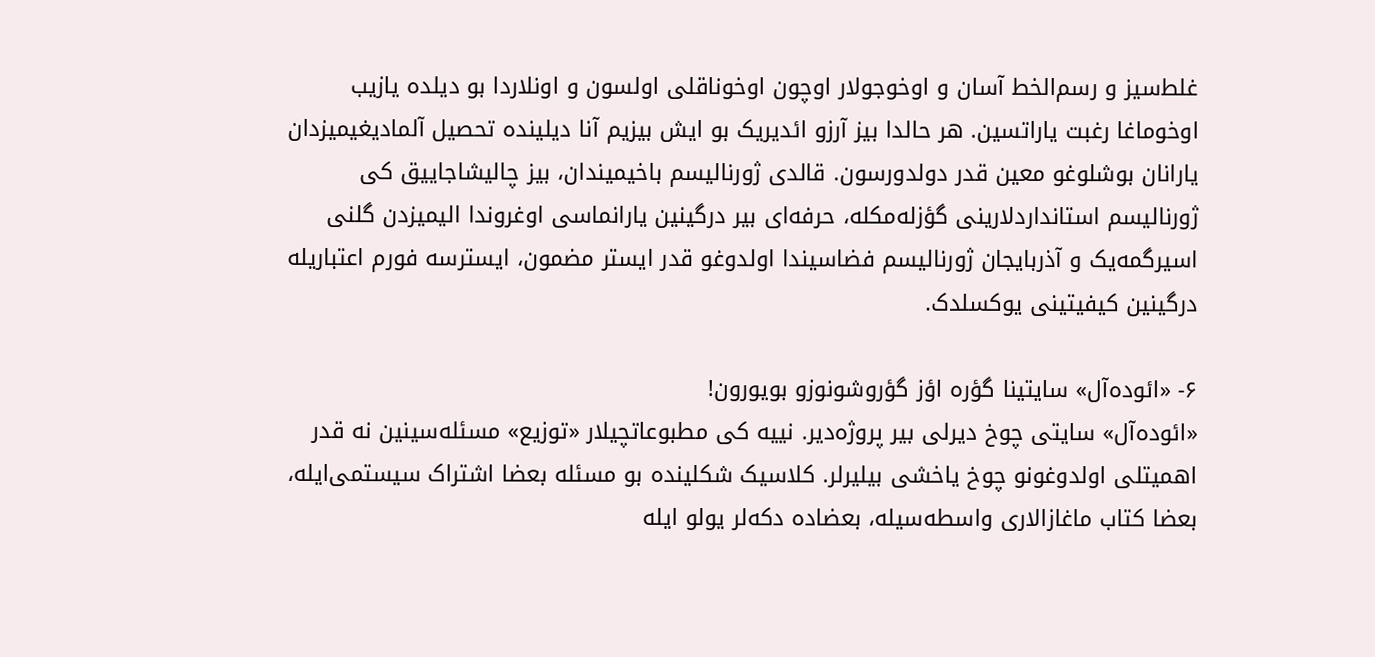غلط‌سیز و رسم‌الخط آسان و اوخوجولار اوچون اوخوناقلی اولسون و اونلاردا بو دیلده یازیب اوخوماغا رغبت یاراتسین. هر حالدا بیز آرزو ائدیریک بو ایش بیزیم آنا دیلینده تحصیل آلمادیغیمیزدان یارانان بوشلوغو معین قدر دولدورسون. قالدی ژورنالیسم باخیمیندان، بیز چالیشاجاییق کی ژورنالیسم استانداردلارینی گؤزله‌مکله، حرفه‌ای بیر درگینین یارانماسی اوغروندا الیمیزدن گلنی اسیرگمه‌یک و آذربایجان ژورنالیسم فضاسیندا اولدوغو قدر ایستر مضمون، ایسترسه فورم اعتباریله درگینین کیفیتینی یوکسلدک.

۶- «ائوده‌آل» سایتینا گؤره اؤز گؤروشونوزو بویورون!
«ائوده‌آل» سایتی چوخ دیرلی بیر پروژه‌دیر. نییه کی مطبوعاتچیلار «توزیع» مسئله‌سینین نه قدر اهمیتلی اولدوغونو چوخ یاخشی بیلیرلر. کلاسیک شکلینده بو مسئله بعضا اشتراک سیستمی‌ایله، بعضا کتاب ماغازالاری واسطه‌سیله، بعضاده دکه‌لر یولو ایله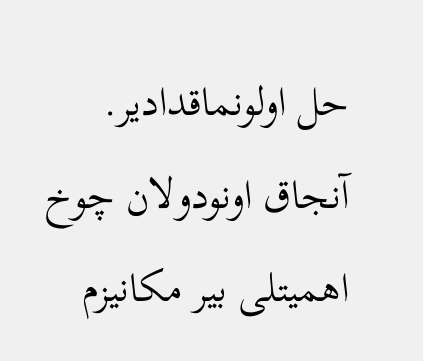حل اولونماقدادیر. آنجاق اونودولان چوخ اهمیتلی بیر مکانیزم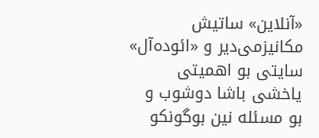«آنلاین» ساتیش مکانیزمی‌دیر و «ائوده‌آل» سایتی بو اهمیتی یاخشی باشا دوشوب و بو مسئله نین بوگونکو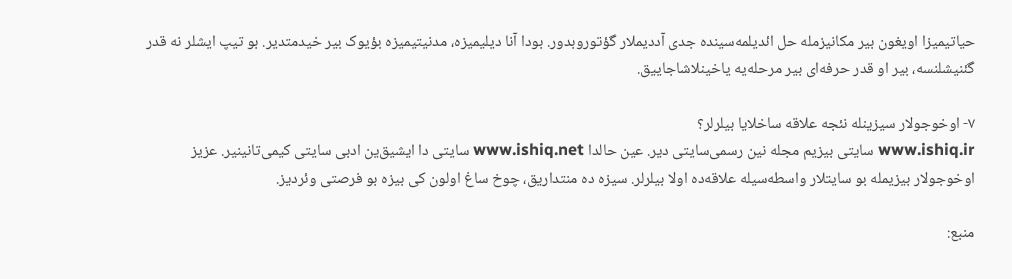حیاتیمیزا اویغون بیر مکانیزمله حل ائدیلمه‌سینده جدی آددیملار گؤتوروبدور. بودا آنا دیلیمیزه، مدنیتیمیزه بؤیوک بیر خیدمتدیر. بو تیپ ایشلر نه قدر گئنیشلنسه، بیر او قدر حرفه‌ای بیر مرحله‌یه یاخینلاشاجاییق.

۷- اوخوجولار سیزینله نئجه علاقه ساخلایا بیلرلر؟
www.ishiq.ir سایتی بیزیم مجله نین رسمی‌سایتی دیر. عین حالدا www.ishiq.net سایتی دا ایشیق‌ین ادبی سایتی کیمی‌تانینیر. عزیز اوخوجولار بیزیمله بو سایتلار واسطه‌سیله علاقه‌ده اولا بیلرلر. سیزه ده منتداریق، چوخ ساغ اولون کی بیزه بو فرصتی وئردیز.

منبع: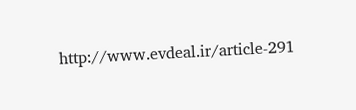http://www.evdeal.ir/article-291